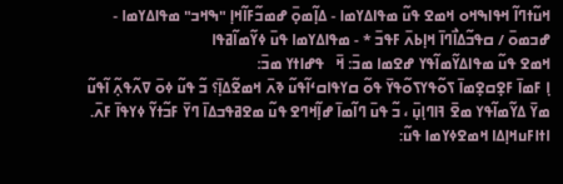ߞߎ߬ߙߣߊ߬ ߞߟߊߒߞߋ ߞߘߐ ߟߎ߬ ߘߟߊߡߌߘߊ - ߡߊ߲߬ߘߋ߲߫ ߝߘߏ߬ߓߊ߬ߞߊ߲ "ߒߞߏ" ߘߟߊߡߌߘߊ - ߝߏߘߋ߫ / ߛߟߏ߬ߡߊ߯ߣߊ߫ ߞߊ߲ߕߍ߫ ߓߟߏ߫ * - ߘߟߊߡߌߘߊ ߟߎ߫ ߦߌ߬ߘߊ߬ߥߟߊ
ߞߘߐ ߟߎ߬ ߘߟߊߡߌ߬ߘߊ߬ߟߌ ߝߐߘߊ ߘߏ߫: ߞ߫   ߟߝߊߙߌ ߘߏ߫:
ߊ߲ ߓߘߊ߫ ߓߐ߲ߛߐ߲ߘߊ߫ ߖߋ߬ߟߌߖߋ߬ߟߌ߫ ߟߋ߬ ߛߌߟߊߛߵߊ߬ߟߎ߬ ߢߍ߫ ߞߘߐ߬ߡߊ߲߫؟ ߏ߬ ߟߎ߬ ߦߋ߫ ߜߍ߬ߟߍ߲߬ ߊ߬ߟߎ߬ ߘߌ߫ ߡߌ߬ߘߊ߬ߟߌ ߘߐ߫ ߔߊߣߊ߲ߎ߲߫ ، ߏ߬ ߟߎ߫ ߣߊ߬ߘߊ߫ ߝߊ߲߬ߞߣߐ ߟߎ߬ ߘߐߥߟߏߡߊ߫ ߣߌ߫ ߓߏ߬ߙߌ߬ ߦߌߟߊ߫ ߓߍ߫.
ߊߙߊߓߎߞߊ߲ߡߊ ߞߘߐߦߌߘߊ ߟߎ߬: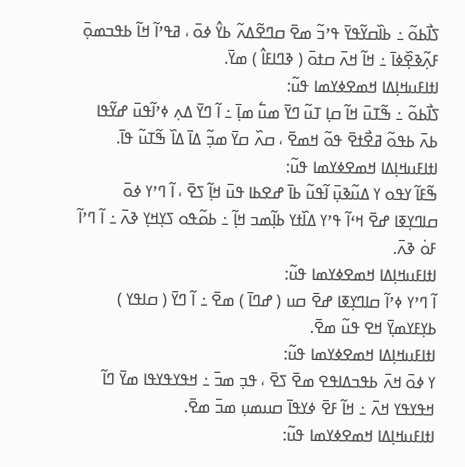ߖߊ߯ߕߋ߬ ߸ ߕߊ߰ߛߌ߬ߟߌ߫ ߟߴߏ߬ ߘߐ߫ ߛߣߐ߬ߡߍ߬ ߕߌ߮ ߦߋ߫ ، ߥߟߴߊ߬ ߞߊ߬ ߕߟߏߘߋ߲߫ ߓߍ߲߬ߢߐ߲߰ߦߊ߫ ߸ ߞߊ߬ ߞߍ߫ ߛߙߋ߫ ( ߢߣߊߓߊ߮ ) ߘߌ߫.
ߊߙߊߓߎߞߊ߲ߡߊ ߞߘߐߦߌߘߊ ߟߎ߬:
ߖߊ߯ߕߋ߬ ߸ ߒ߬ߠߎ߫ ߞߊ߬ ߛߊ߲ ߠߎ߬ ߣߌ߫ ߘߎ߱ ߘߊ߲߫ ߸ ߊ߬ ߣߌ߫ ߡߍ߲ ߦߴߊ߬ߟߎ߫ ߝߌ߬ߟߊ ߕߍ߫ ߕߟߋ߬ ߥߐ߯ߙߐ߫ ߟߋ߬ ߞߘߐ߫ ، ߛߍ߰ ߛߌ߫ ߘߏ߲߬ ߡߊ߫ ߡߊ߰ ߒ߬ߠߎ߬ ߟߊ߫.
ߊߙߊߓߎߞߊ߲ߡߊ ߞߘߐߦߌߘߊ ߟߎ߬:
ߒ߬ߓߊ߬ ߌߟߋ ߌ ߡߎ߬ߢߎ߲߫ ߊ߬ߟߎ߬ ߕߊ߫ ߝߐߕߊ ߟߎ߫ ߞߊ߲߬ ߖߐ߫ ، ߊ߬ ߣߴߌ ߦߋ߫ ߛߊߣߌ߲ߧߊ ߝߐ߫ ߞߵߊ߬ ߟߴߌ ߡߊ߰ߙߌ ߕߊ߲߬ߘߏ ߞߊ߲߬ ߸ ߕߋ߬ߟߋ ߖߌ߲ߞߌ߲ ߢߍ߫ ߸ ߊ߬ ߣߴߊ߬ ߓߋ߭ ߢߍ߫.
ߊߙߊߓߎߞߊ߲ߡߊ ߞߘߐߦߌߘߊ ߟߎ߬:
ߊ߬ ߣߴߌ ߦߴߊ߬ ߛߊߣߌ߲ߧߊ ߝߐ߫ ߛߎ ( ߝߣߊ߫ ) ߘߐ߫ ߸ ߊ߬ ߣߌ߫ ( ߛߊߟߌ ) ߕߌ߲ߓߌߘߌ߲߫ ߞߐ ߟߎ߬ ߘߐ߫.
ߊߙߊߓߎߞߊ߲ߡߊ ߞߘߐߦߌߘߊ ߟߎ߬:
ߌ ߦߋ߫ ߞߍ߫ ߕߟߏߡߊߟߐ ߘߐ߫ ߖߐ߫ ، ߟߏ߲ ߘߏ߫ ߸ ߞߟߌߟߌߟߊ ߘߌ߫ ߣߊ߬ ߞߟߌߟߌ ߞߍ߫ ߸ ߞߊ߬ ߓߐ߫ ߦߌߟߊ߫ ߛߎߘߎ߲ ߘߏ߫ ߘߐ߫.
ߊߙߊߓߎߞߊ߲ߡߊ ߞߘߐߦߌߘߊ ߟߎ߬: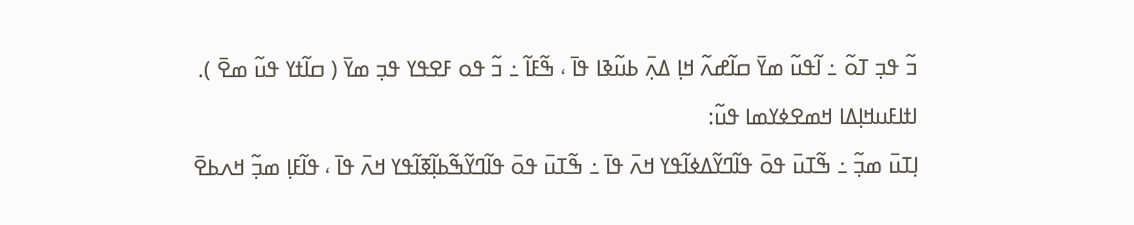ߏ߬ ߟߏ߲ ߠߋ߬ ߸ ߊ߬ߟߎ߬ ߘߌ߫ ߛߊ߬ߝߍ߬ ߞߊ߲ ߡߍ߲߫ ߕߎ߬ߢߊ ߟߊ߫ ، ߒ߬ߓߊ߬ ߸ ߏ߬ ߟߋ ߓߐߟߌ ߟߏ߲ ߘߌ߫ ( ߛߊ߬ߙߌ ߟߎ߬ ߘߐ߫ ).
ߊߙߊߓߎߞߊ߲ߡߊ ߞߘߐߦߌߘߊ ߟߎ߬:
ߊ߲ߠߎ߫ ߘߏ߲߬ ߸ ߒ߬ߠߎ߫ ߟߋ߫ ߟߊ߬ߣߌ߬ߡߦߊ߬ߟߌ ߞߍ߫ ߟߊ߫ ߸ ߒ߬ߠߎ߫ ߟߋ߫ ߟߊ߬ߣߌ߬ߒ߬ߕߊ߲߬ߧߊ߬ߟߌ ߞߍ߫ ߟߊ߫ ، ߟߊ߬ߓߊ߲ ߘߏ߲߬ ߞߍߕߐ߫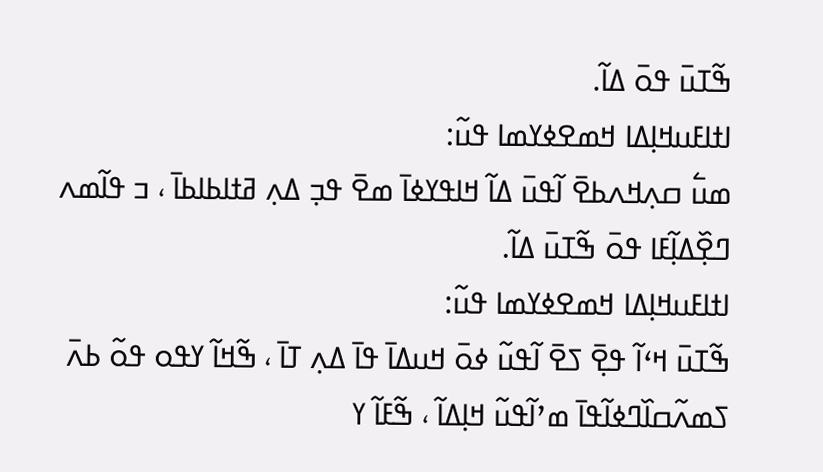ߒ߬ߠߎ߫ ߟߋ߫ ߡߊ߬.
ߊߙߊߓߎߞߊ߲ߡߊ ߞߘߐߦߌߘߊ ߟߎ߬:
ߘߎ߱ ߛߍ߲ߞߍߕߐ߫ ߊ߬ߟߎ߫ ߡߊ߬ ߞߊߟߌߦߊ߫ ߘߐ߫ ߟߏ߲ ߡߍ߲ ߥߙߊߕߊߕߊ߫ ، ߏ ߟߊ߬ߘߍ ߣߐ߲߰ߡߊ߲߬ߓߊ ߟߋ߫ ߒ߬ߠߎ߫ ߡߊ߬.
ߊߙߊߓߎߞߊ߲ߡߊ ߞߘߐߦߌߘߊ ߟߎ߬:
ߒ߬ߠߎ߫ ߞߵߊ߬ ߟߐ߲߫ ߖߐ߫ ߊ߬ߟߎ߬ ߦߋ߫ ߞߎߡߊ߫ ߟߊ߫ ߡߍ߲ ߠߊ߫ ، ߒ߬ߞߊ߬ ߌߟߋ ߟߋ߬ ߕߍ߫ ߖߘߍ߬ߛߊ߰ߣߦߊ߬ߟߊ߫ ߘߴߊ߬ߟߎ߬ ߞߊ߲ߡߊ߬ ، ߒ߬ߓߊ߬ ߌ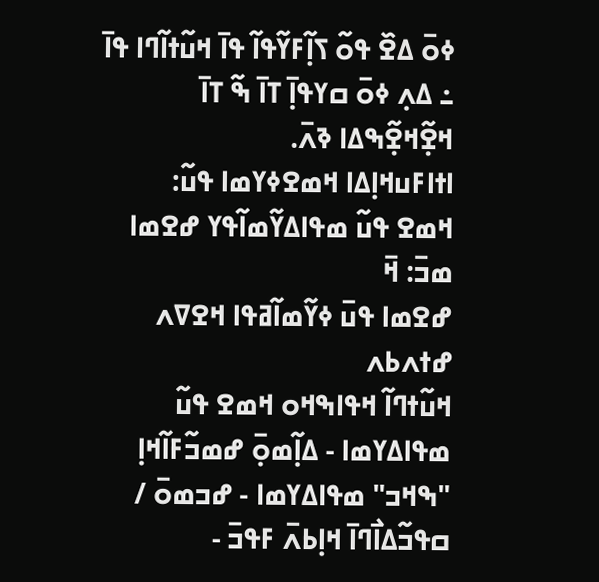ߦߋ߫ ߡߐ߰ ߟߋ߬ ߖߊ߲߬ߓߌ߬ߟߊ߬ ߟߊ߫ ߞߎ߬ߙߊ߬ߣߊ ߟߊ߫ ߸ ߡߍ߲ ߦߋ߫ ߛߌߟߊ߲߫ ߠߊ߫ ߒ߬ ߠߊ߫ ߞߐ߲߬ߞߐ߲߬ߒߡߊ ߢߍ߫.
ߊߙߊߓߎߞߊ߲ߡߊ ߞߘߐߦߌߘߊ ߟߎ߬:
ߞߘߐ ߟߎ߬ ߘߟߊߡߌ߬ߘߊ߬ߟߌ ߝߐߘߊ ߘߏ߫: ߞ߫
ߝߐߘߊ ߟߎ߫ ߦߌ߬ߘߊ߬ߥߟߊ ߞߐߜߍ ߝߙߍߕߍ
ߞߎ߬ߙߣߊ߬ ߞߟߊߒߞߋ ߞߘߐ ߟߎ߬ ߘߟߊߡߌߘߊ - ߡߊ߲߬ߘߋ߲߫ ߝߘߏ߬ߓߊ߬ߞߊ߲ "ߒߞߏ" ߘߟߊߡߌߘߊ - ߝߏߘߋ߫ / ߛߟߏ߬ߡߊ߯ߣߊ߫ ߞߊ߲ߕߍ߫ ߓߟߏ߫ -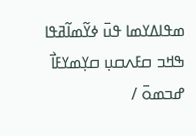ߘߟߊߡߌߘߊ ߟߎ߫ ߦߌ߬ߘߊ߬ߥߟߊ
ߒߞߏ ߛߓߍߛߎ߲ ߛߌ߲ߘߌߓߊ߯ ߝߏߘߋ߫ /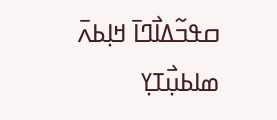ߛߟߏ߬ߡߊ߯ߣߊ߫ ߞߊ߲ߕߍ߫
ߘߊߕߎ߲߯ߠߌ߲